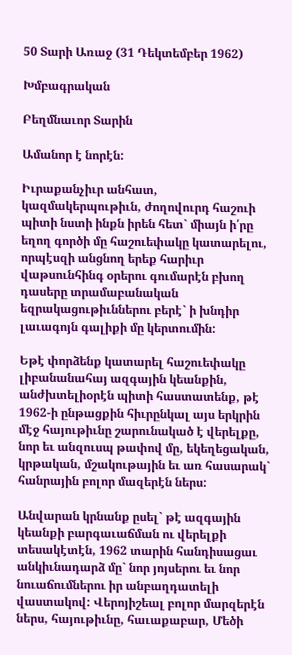50 Տարի Առաջ (31 Դեկտեմբեր 1962)

Խմբագրական

Բեղմնաւոր Տարին

Ամանոր է նորէն:

Իւրաքանչիւր անհատ, կազմակերպութիւն, ժողովուրդ հաշուի պիտի նստի ինքն իրեն հետ` միայն ի՛րը եղող գործի մը հաշուեփակը կատարելու, որպէսզի անցնող երեք հարիւր վաթսունհինգ օրերու գումարէն բխող դասերը տրամաբանական եզրակացութիւններու բերէ` ի խնդիր լաւագոյն գալիքի մը կերտումին:

Եթէ փորձենք կատարել հաշուեփակը լիբանանահայ ազգային կեանքին, անժխտելիօրէն պիտի հաստատենք, թէ 1962-ի ընթացքին հիւրընկալ այս երկրին մէջ հայութիւնը շարունակած է վերելքը, նոր եւ անզուսպ թափով մը, եկեղեցական, կրթական, մշակութային եւ առ հասարակ` հանրային բոլոր մազերէն ներս:

Անվարան կրնանք ըսել` թէ ազգային կեանքի բարգաւաճման ու վերելքի տեսակէտէն, 1962 տարին հանդիսացաւ անկիւնադարձ մը` նոր յոյսերու եւ նոր նուաճումներու իր անբաղդատելի վաստակով: Վերոյիշեալ բոլոր մարզերէն ներս, հայութիւնը, հաւաքաբար, Մեծի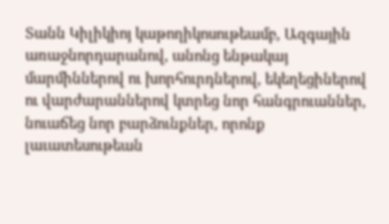Տանն Կիլիկիոյ կաթողիկոսութեամբ, Ազգային առաջնորդարանով, անոնց ենթակայ մարմիններով ու խորհուրդներով, եկեղեցիներով ու վարժարաններով կտրեց նոր հանգրուաններ, նուաճեց նոր բարձունքներ, որոնք լաւատեսութեան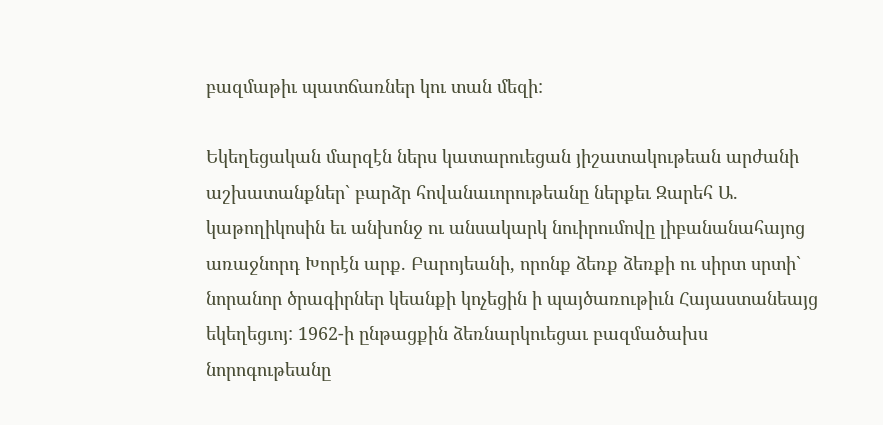բազմաթիւ պատճառներ կու տան մեզի:

Եկեղեցական մարզէն ներս կատարուեցան յիշատակութեան արժանի աշխատանքներ` բարձր հովանաւորութեանը ներքեւ Զարեհ Ա. կաթողիկոսին եւ անխոնջ ու անսակարկ նուիրումովը լիբանանահայոց առաջնորդ Խորէն արք. Բարոյեանի, որոնք ձեռք ձեռքի ու սիրտ սրտի` նորանոր ծրագիրներ կեանքի կոչեցին ի պայծառութիւն Հայաստանեայց եկեղեցւոյ: 1962-ի ընթացքին ձեռնարկուեցաւ բազմածախս նորոգութեանը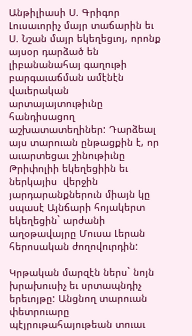Անթիլիասի Ս. Գրիգոր Լուսաւորիչ մայր տաճարին եւ Ս. Նշան մայր եկեղեցւոյ, որոնք այսօր դարձած են լիբանանահայ գաղութի բարգաւաճման ամէնէն վաւերական արտայայտութիւնը հանդիսացող աշխատատեղիներ: Դարձեալ այս տարուան ընթացքին է, որ աւարտեցաւ շինութիւնը Թրիփոլիի եկեղեցիին եւ ներկայիս  վերջին յարդարանքներուն միայն կը սպասէ Այնճարի հոյակերտ եկեղեցին` արժանի աղօթավայրը Մուսա Լերան հերոսական ժողովուրդին:

Կրթական մարզէն ներս` նոյն խրախուսիչ եւ սրտապնդիչ երեւոյթը: Անցնող տարուան փետրուարը պէյրութահայութեան տուաւ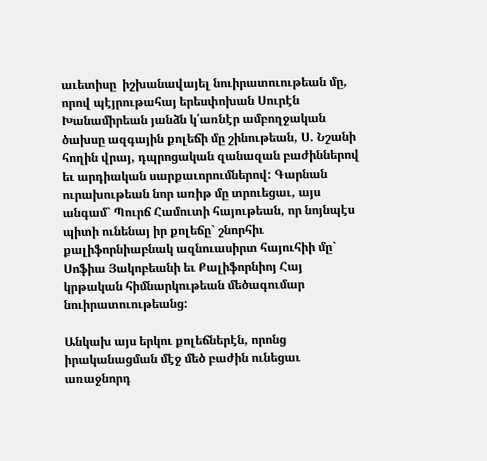աւետիսը  իշխանավայել նուիրատուութեան մը, որով պէյրութահայ երեսփոխան Սուրէն Խանամիրեան յանձն կ՛առնէր ամբողջական ծախսը ազգային քոլեճի մը շինութեան, Ս. Նշանի հողին վրայ, դպրոցական զանազան բաժիններով եւ արդիական սարքաւորումներով: Գարնան ուրախութեան նոր առիթ մը տրուեցաւ, այս անգամ` Պուրճ Համուտի հայութեան, որ նոյնպէս պիտի ունենայ իր քոլեճը` շնորհիւ քալիֆորնիաբնակ ազնուասիրտ հայուհիի մը` Սոֆիա Յակոբեանի եւ Քալիֆորնիոյ Հայ կրթական հիմնարկութեան մեծագումար նուիրատուութեանց:

Անկախ այս երկու քոլեճներէն, որոնց իրականացման մէջ մեծ բաժին ունեցաւ առաջնորդ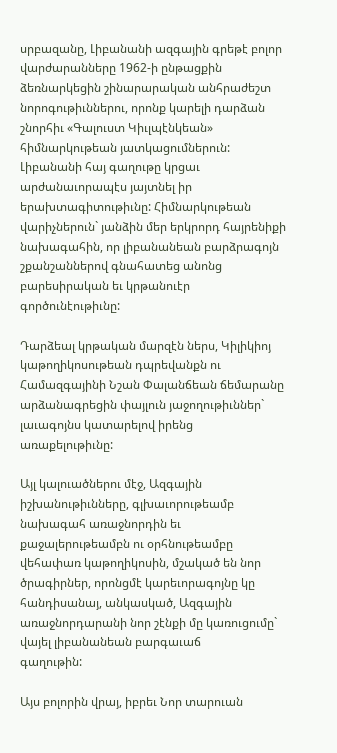սրբազանը, Լիբանանի ազգային գրեթէ բոլոր վարժարանները 1962-ի ընթացքին ձեռնարկեցին շինարարական անհրաժեշտ նորոգութիւններու, որոնք կարելի դարձան շնորհիւ «Գալուստ Կիւլպէնկեան» հիմնարկութեան յատկացումներուն: Լիբանանի հայ գաղութը կրցաւ արժանաւորապէս յայտնել իր երախտագիտութիւնը: Հիմնարկութեան վարիչներուն` յանձին մեր երկրորդ հայրենիքի նախագահին, որ լիբանանեան բարձրագոյն շքանշաններով գնահատեց անոնց բարեսիրական եւ կրթանուէր գործունէութիւնը:

Դարձեալ կրթական մարզէն ներս, Կիլիկիոյ կաթողիկոսութեան դպրեվանքն ու Համազգայինի Նշան Փալանճեան ճեմարանը արձանագրեցին փայլուն յաջողութիւններ` լաւագոյնս կատարելով իրենց առաքելութիւնը:

Այլ կալուածներու մէջ, Ազգային իշխանութիւնները, գլխաւորութեամբ նախագահ առաջնորդին եւ քաջալերութեամբն ու օրհնութեամբը վեհափառ կաթողիկոսին, մշակած են նոր ծրագիրներ, որոնցմէ կարեւորագոյնը կը հանդիսանայ, անկասկած, Ազգային առաջնորդարանի նոր շէնքի մը կառուցումը` վայել լիբանանեան բարգաւաճ           գաղութին:

Այս բոլորին վրայ, իբրեւ Նոր տարուան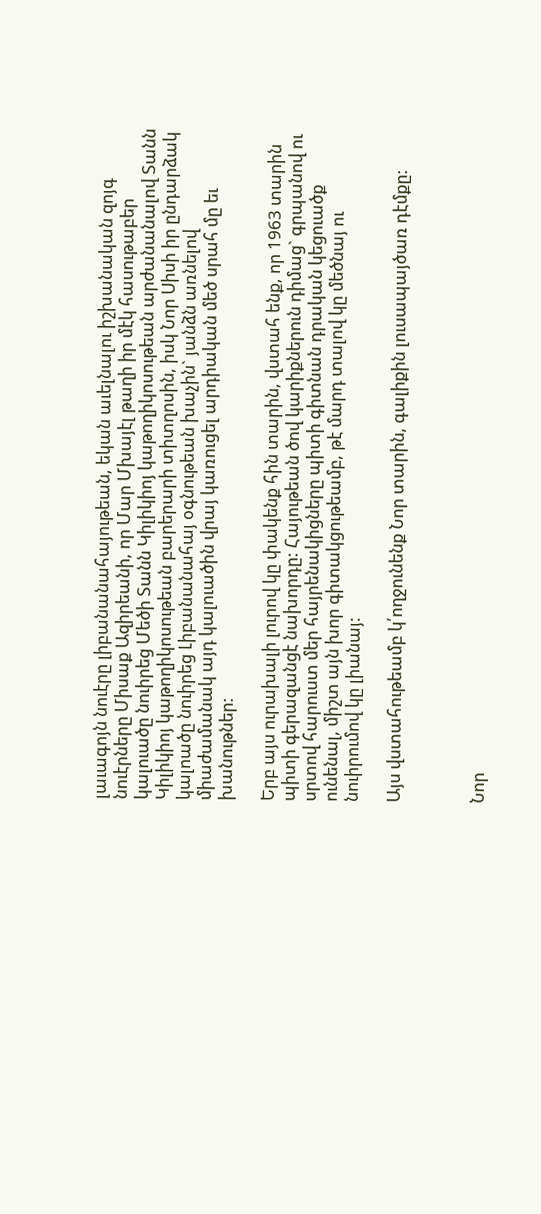լաւագոյն նուէրը լիբանանահայութեան, եկան աւելնալու իշխանական զոյգ նուէրները Միսաք Ազիրեանի, որ Մար Մխայէլ թաղի իր մէկ հասութաբեր կալուածը նուիրեց Մեծի Տանն Կիլիկիոյ կաթողիկոսութեան արժանանալով Տանն Կիլիկիոյ կաթողիկոսութեան բարերարի տիտղոսին, իսկ Նոր Սիսի իր ընդարձակ կալոածը նուիրեց Լիբանանահայ օգնութեան խաչին` յանձն առնելով միաժամանակ այդ կալուածին վրայ կառուցել արդիական մեծ սրահ մը եւ խանութներ:

Երբ այս ուրախալի լուրով կը փակենք հին տարին, վստահ ենք, որ 1963 տարին պիտի գերազանցէ նախորդը: Հայութեան ծով կարիքներուն դիմաց` գրպանով ու սրտով հարուստ մեր հայրենակիցները պիտի գիտնան դրական կեցուածք ունենալ, միշտ այն խոր գիտակցութեամբ, թէ մարդ տալով կը մեծնայ ու նուիրումով կը լիանայ:

Այս վստահութեամբ կ՛ողջունենք Նոր տարին, գալիքին լուսապայծառ դէմքը:



Նոր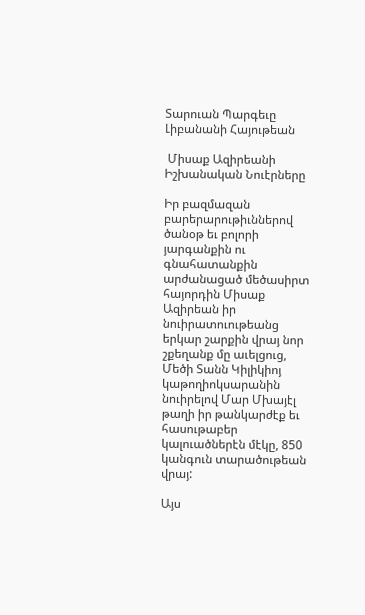Տարուան Պարգեւը Լիբանանի Հայութեան

 Միսաք Ազիրեանի
Իշխանական Նուէրները

Իր բազմազան բարերարութիւններով ծանօթ եւ բոլորի յարգանքին ու գնահատանքին արժանացած մեծասիրտ հայորդին Միսաք Ազիրեան իր նուիրատուութեանց երկար շարքին վրայ նոր շքեղանք մը աւելցուց, Մեծի Տանն Կիլիկիոյ կաթողիոկսարանին նուիրելով Մար Մխայէլ թաղի իր թանկարժէք եւ հասութաբեր կալուածներէն մէկը, 850 կանգուն տարածութեան վրայ:

Այս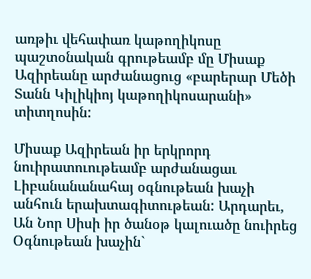առթիւ վեհափառ կաթողիկոսը պաշտօնական գրութեամբ մը Միսաք Ազիրեանը արժանացուց «բարերար Մեծի Տանն Կիլիկիոյ կաթողիկոսարանի» տիտղոսին:

Միսաք Ազիրեան իր երկրորդ նուիրատուութեամբ արժանացաւ Լիբանանանահայ օգնութեան խաչի անհուն երախտագիտութեան: Արդարեւ, Ան Նոր Սիսի իր ծանօթ կալուածը նուիրեց Օգնութեան խաչին`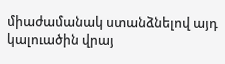միաժամանակ ստանձնելով այդ կալուածին վրայ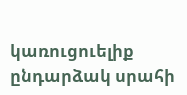կառուցուելիք ընդարձակ սրահի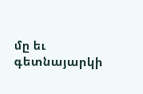մը եւ գետնայարկի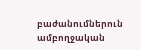բաժանումներուն ամբողջական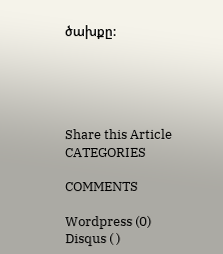ծախքը:





Share this Article
CATEGORIES

COMMENTS

Wordpress (0)
Disqus ( )